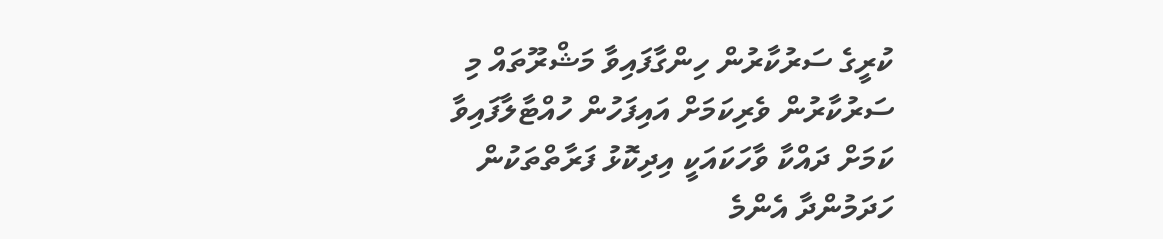ކުރީގެ ސަރުކާރުން ހިންގާފައިވާ މަޝްރޫތައް މި ސަރުކާރުން ވެރިކަމަށް އައިފަހުން ހުއްޓާލާފައިވާ ކަމަށް ދައްކާ ވާހަކައަކީ އިދިކޮޅު ފަރާތްތަކުން ހަދަމުންދާ އެންމެ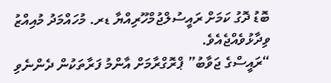ބޮޑު ދޮގު ކަމަށް ރައީސުލްޖުމްހޫރިއްޔާ ޑރ. މުހައްމަދު މުއިއްޒު ވިދާޅުވެއްޖެއެވެ.
“ރައީސްގެ ޖަވާބު” ޕްރޮގްރާމަށް އާންމު ފަރާތަކުން ދެންނެވި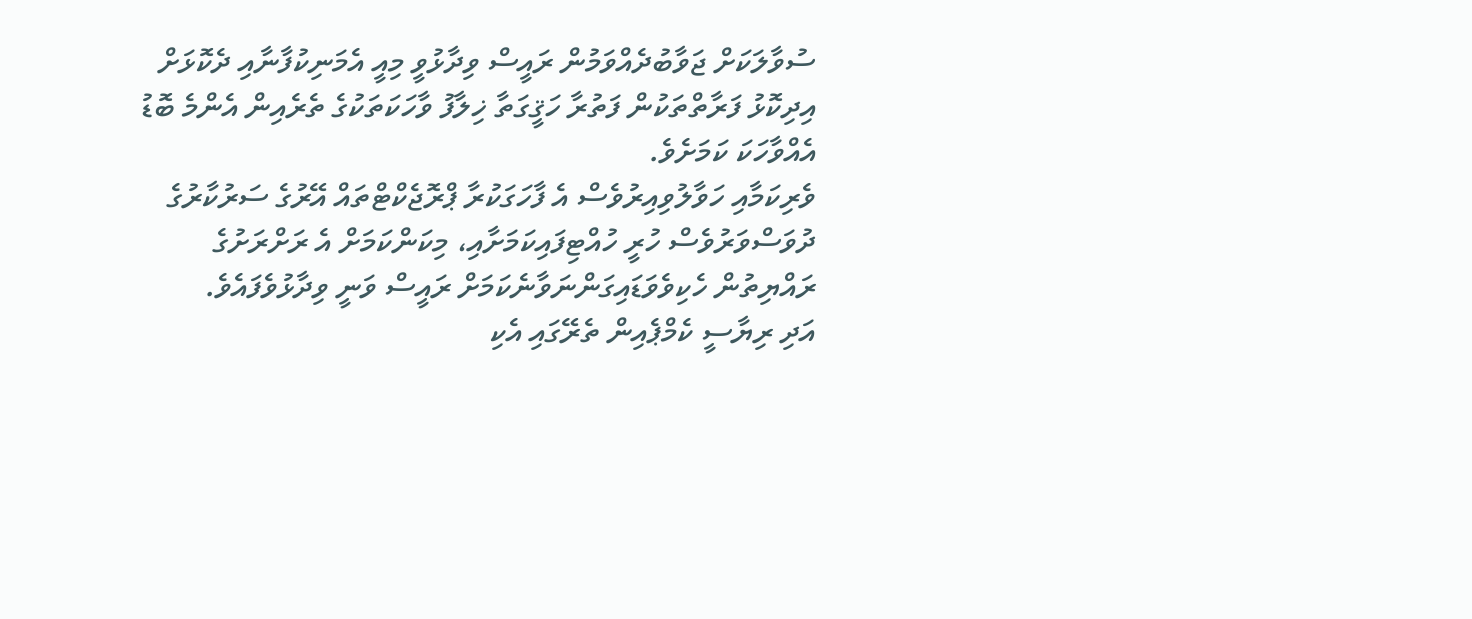ސުވާލަކަށް ޖަވާބުދެއްވަމުން ރައީސް ވިދާޅުވީ މިއީ އެމަނިކުފާނާއި ދެކޮޅަށް އިދިކޮޅު ފަރާތްތަކުން ފަތުރާ ހަޤީގަތާ ޚިލާފު ވާހަކަތަކުގެ ތެރެއިން އެންމެ ބޮޑު އެއްވާހަކަ ކަމަށެވެ.
ވެރިކަމާއި ހަވާލުވިއިރުވެސް އެ ފާހަގަކުރާ ޕްރޮޖެކްޓްތައް އޭރުގެ ސަރުކާރުގެ ދުވަސްވަރުވެސް ހުރީ ހުއްޓިފައިކަމަށާއި، މިކަންކަމަށް އެ ރަށްރަށުގެ ރައްޔިތުން ހެކިވެވަޑައިގަންނަވާނެކަމަށް ރައީސް ވަނީ ވިދާޅުވެފައެވެ.
އަދި ރިޔާސީ ކެމްޕެއިން ތެރޭގައި އެކި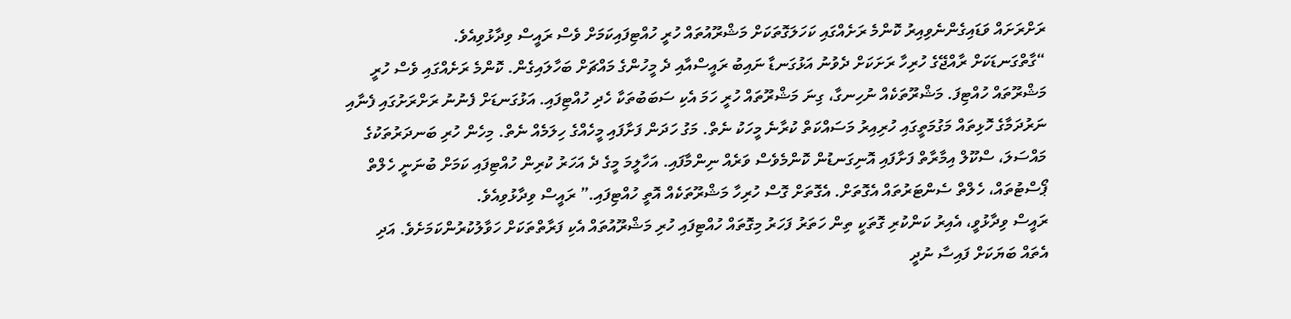ރަށްރަށައް ވަޑައިގެންނެވިއިރު ކޮންމެ ރަށެއްގައި ކަހަލަގޮތަކަށް މަޝްރޫއުތައް ހުރީ ހުއްޓިފައިކަމަށް ވެސް ރައީސް ވިދާޅުވިއެވެ.
“ގާތްގަނޑަކަށް ރާއްޖޭގެ ހުރިހާ ރަށަކަށް ދެވުނު އަޅުގަނޑާ ނައިބު ރައީސްއާއި ދެ މީހުންގެ މައްޗަށް ބަހާލައިގެން. ކޮންމެ ރަށެއްގައި ވެސް ހުރީ މަޝްރޫތައް ހުއްޓިފަ. މަޝްރޫތަކެއް ނުހިނގާ، ގިނަ މަޝްރޫތައް ހުރީ ހަމަ އެކި ސަބަބުތަކާ ހެދި ހުއްޓިފައި. އަޅުގަނޑަށް ފެނުނު ރަށްރަށުގައި ފެނާއި ނަރުދަމާގެ ހޮޅިތައް މަގުމަތީގައި ހުރިއިރު މަސައްކަތް ކުރާނެ މީހަކު ނެތް. މަގު ހަދަން ފަށާފައި މީހެއްގެ ހިލަމެއް ނެތް. މިހެން ހުރި ބަނދަރުތަކުގެ މައްސަލަ، ސްކޫލް އިމާރާތް ފަށާފައި އޮނިގަނޑުން ކޮންމެވެސް ވަރެއް ނިންމާފައި. އަހާލީމަ މީގެ ދެ އަހަރު ކުރިން ހުއްޓިފައި ކަމަށް ބުނަނީ ހެލްތް ޕޯސްޓުތައް، ހެލްތް ސެންޓަރުތައް އެގޮތަށް. އެގޮތަށް ގޮސް ހުރިހާ މަޝްރޫތަކެއް އޮތީ ހުއްޓިފައި.” ރައީސް ވިދާޅުވިއެވެ.
ރައީސް ވިދާޅުވީ، އެއިރު ކަންކުރި ގޮތަކީ ތިން ހަތަރު ފަހަރު މިގޮތައް ހުއްޓިފައި ހުރި މަޝްރޫއުތައް އެކި ފަރާތްތަކަށް ހަވާލުކުރުންކަމަށެވެ. އަދި އެތައް ބަޔަކަށް ފައިސާ ނުދީ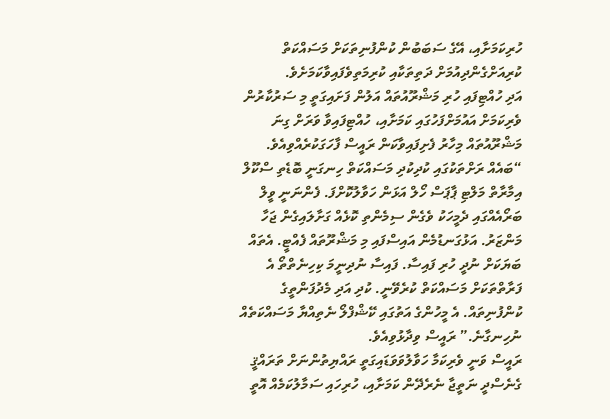ހުރިކަމަށާއި، އޭގެ ސަބަބުން ކުންފުނިތަކަށް މަސައްކަތް ކުރިއަށްގެންދިއުމަށް ދަތިތަކާއި ކުރިމަތިވެފައިވާކަމަށެވެ.
އަދި ހުއްޓިފައި ހުރި މަޝްރޫއުތައް އަލުން ފަށައިގަތީ މި ސަރުކާރުން ވެރިކަމަށް އައުމަށްފަހުގައި ކަމަށާއި، ހުއްޓިފައިވާ ވަރަށް ގިނަ މަޝްރޫއުތައް މިހާރު ފެށިފައިވާކަން ރައީސް ފާހަގަކުރެއްވިއެވެ.
“ބައެއް ރަށްތަކުގައި ކުދިކުދި މަސައްކަތް ހިނގަނީ ބޮޑެތި ސްކޫލް އިމާރާތް މަލްޓި ޕާޕަސް ހޯލް އަޅަން ހަވާލުކޮށްފަ. ފެންނަނީ ވީލް ބަރޯއެއްގައި ދެމީހަކު ވެގެން ސިމެންތި ކޮޅެއް ގަށާލައިގެން ޖަހާ މަންޒަރު. އަޅުގަނޑުމެން އައިސްފައި މި މަޝްރޫތައް ފެއްޓީ. އެތައް ބަޔަކަށް ނުދީ ހުރި ފައިސާ. ފައިސާ ނުދިނީމަ ކިހިނެތްތޯ އެ ފަރާތްތަކަށް މަސައްކަތް ކުރެވޭނީ. ކުދި އަދި މެދުފަންތީގެ ކުންފުނިތައް. އެ މީހުންގެ އަތުގައި ކޭޝްފްލޯ ނެތިއްޔާ މަސައްކަތެއް ނުހިނގާނެ.” ރައީސް ވިދާޅުވިއެވެ.
ރައީސް ވަނީ ވެރިކަމާ ހަވާލުވަވަޑައިގަތީ ރައްޔިތުންނަށް ތަރައްޤީ ގެނެސްދީ ނަތީޖާ ނެރެދޭން ކަމަށާއި، ހުރިހައި ސަމާލުކަމެއް އޮތީ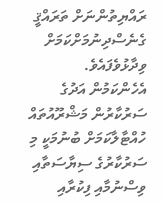ރައްޔިތުންނަށް ތަރައްޤީ ގެނެސްދިނުމަށްކަމަށް ވިދާޅުވެފައެވެ.
އެހެންކަމުން އަދުގެ ސަރުކާރުން މަޝްރޫއުތައް ހުއްޓާލާކަމަށް ބުނުމަކީ މި ސަރުކާރުގެ ސިޔާސަތާއި ވިސްނުމާއި ފިކުރާއި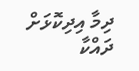ދިމާ އިދިކޮޅަށް ދައްކާ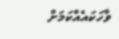ވާހަކައެއްކަމަށް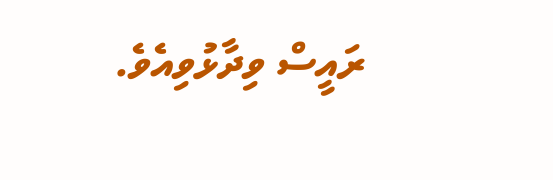ރައީސް ވިދާޅުވިއެވެ.